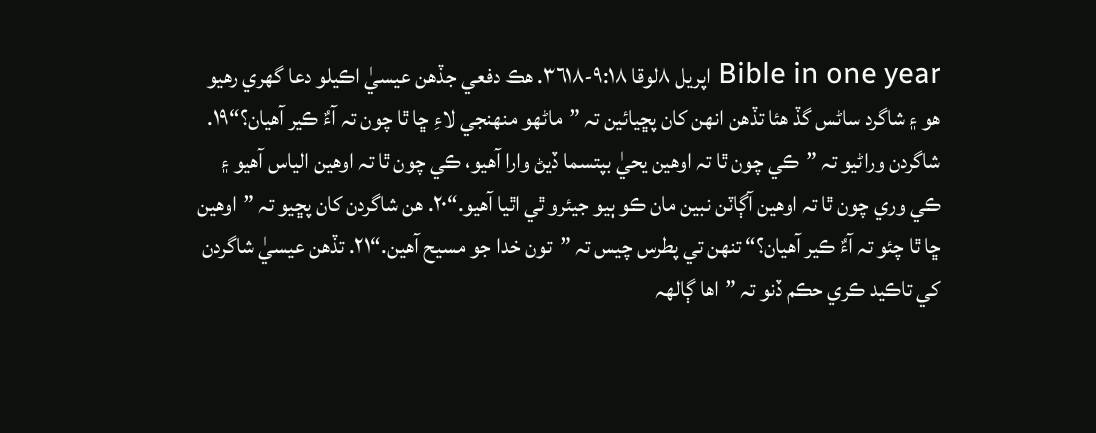Bible in one year اپريل ٨لوقا ٩:١٨-٣٦١٨. ھڪ دفعي جڏھن عيسيٰ اڪيلو دعا گھري رھيو ھو ۽ شاگرد ساڻس گڏ ھئا تڏھن انھن کان پڇيائين تہ ”ماڻھو منھنجي لاءِ ڇا ٿا چون تہ آءٌ ڪير آھيان؟“١٩. شاگردن وراڻيو تہ ”ڪي چون ٿا تہ اوھين يحيٰ بپتسما ڏيڻ وارا آھيو، ڪي چون ٿا تہ اوھين الياس آھيو ۽ ڪي وري چون ٿا تہ اوھين آڳاٽن نبين مان ڪو ٻيو جيئرو ٿي اٿيا آھيو.“٢٠. ھن شاگردن کان پڇيو تہ ”اوھين ڇا ٿا چئو تہ آءٌ ڪير آھيان؟“ تنھن تي پطرس چيس تہ ”تون خدا جو مسيح آھين.“٢١. تڏھن عيسيٰ شاگردن کي تاڪيد ڪري حڪم ڏنو تہ ”اھا ڳالھہ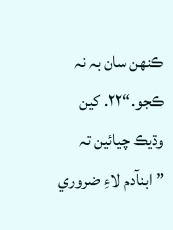ڪنھن سان بہ نہ ڪجو.“٢٢. کين وڌيڪ چيائين تہ ”ابنآدم لاءِ ضروري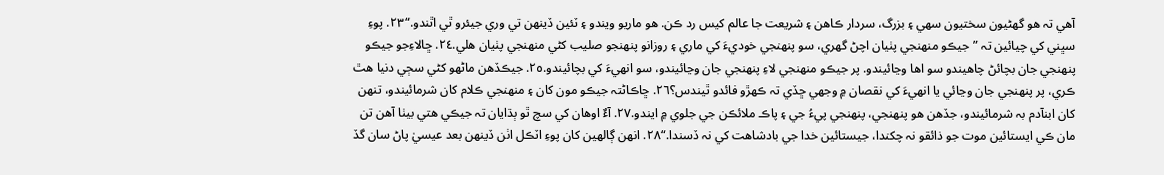آھي تہ ھو گھڻيون سختيون سھي ۽ بزرگ، سردار ڪاھن ۽ شريعت جا عالم کيس رد ڪن. ھو ماريو ويندو ۽ ٽئين ڏينھن تي وري جيئرو ٿي اٿندو.“٢٣. پوءِ سڀني کي چيائين تہ ”جيڪو منھنجي پٺيان اچڻ گھري، سو پنھنجي خوديءَ کي ماري ۽ روزانو پنھنجو صليب کڻي منھنجي پٺيان ھلي.٢٤. ڇالاءِجو جيڪو پنھنجي جان بچائڻ چاھيندو سو اھا وڃائيندو. پر جيڪو منھنجي لاءِ پنھنجي جان وڃائيندو، سو انھيءَ کي بچائيندو.٢٥. جيڪڏھن ماڻھو کڻي سڄي دنيا ھٿ ڪري، پر پنھنجي جان وڃائي يا انھيءَ کي نقصان ۾ وجھي ڇڏي تہ ڪھڙو فائدو ٿيندس؟٢٦. ڇاڪاڻتہ جيڪو مون کان ۽ منھنجي ڪلام کان شرمائيندو، تنھن کان ابنآدم بہ شرمائيندو، جڏھن ھو پنھنجي، پنھنجي پيءُ جي ۽ پاڪ ملائڪن جي جلوي ۾ ايندو.٢٧. آءٌ اوھان کي سچ ٿو ٻڌايان تہ جيڪي ھتي بيٺا آھن تن مان ڪي ايستائين موت جو ذائقو نہ چکندا، جيستائين خدا جي بادشاھت کي نہ ڏسندا.“٢٨. انھن ڳالھين کان پوءِ اٽڪل اٺن ڏينھن بعد عيسيٰ پاڻ سان گڏ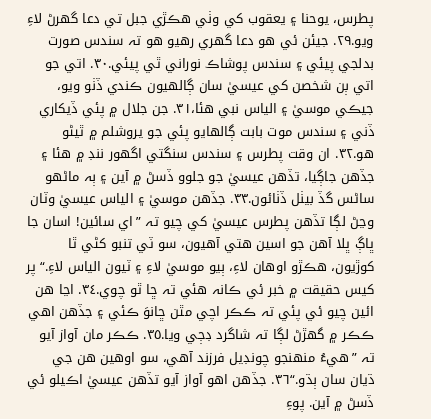پطرس، يوحنا ۽ يعقوب کي وٺي ھڪڙي جبل تي دعا گھرڻ لاءِ ويو.٢٩. جيئن ئي ھو دعا گھري رھيو ھو تہ سندس صورت بدلجي پيئي ۽ سندس پوشاڪ نوراني ٿي پيئي.٣٠. اتي جو اتي ٻن شخصن کي عيسيٰ سان ڳالھيون ڪندي ڏٺو ويو، جيڪي موسيٰ ۽ الياس نبي ھئا،٣١. جن جلال ۾ پئي ڏيکاري ڏني ۽ سندس موت بابت ڳالھايو پئي جو يروشلم ۾ ٿيڻو ھو.٣٢. ان وقت پطرس ۽ سندس سنگتي اگھور ننڊ ۾ ھئا ۽ جڏھن جاڳيا، تڏھن عيسيٰ جو جلوو ڏسڻ ۾ آين ۽ ٻہ ماڻھو ساڻس گڏ بيٺل ڏٺائون.٣٣. جڏھن موسيٰ ۽ الياس عيسيٰ وٽان وڃڻ لڳا تڏھن پطرس عيسيٰ کي چيو تہ ”اي سائين! اسان جا ڀاڳ ڀلا آھن جو اسين ھتي آھيون، سو ٽي تنبو کڻي ٿا کوڙيون، ھڪڙو اوھان لاءِ، ٻيو موسيٰ لاءِ ۽ ٽيون الياس لاءِ.“ پر کيس حقيقت ۾ خبر ئي ڪانہ ھئي تہ ڇا ٿو چوي.٣٤. اڃا ھن ائين چيو ئي پئي تہ ڪڪر اچي مٿن ڇانوَ ڪئي ۽ جڏھن اھي ڪڪر ۾ گھڙڻ لڳا تہ شاگرد ڊڄي ويا.٣٥. ڪڪر مان آواز آيو تہ ”ھيءُ منھنجو چونڊيل فرزند آھي، سو اوھين ھن جي ڌيان سان ٻڌو.“٣٦. جڏھن اھو آواز آيو تڏھن عيسيٰ اڪيلو ئي ڏسڻ ۾ آين. پوءِ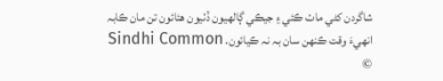شاگردن کڻي ماٺ ڪئي ۽ جيڪي ڳالھيون ڏٺيون ھئائون تن مان ڪابہ انھيءَ وقت ڪنھن سان بہ نہ ڪيائون. Sindhi Common ©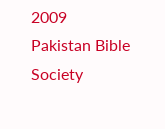2009 Pakistan Bible Society